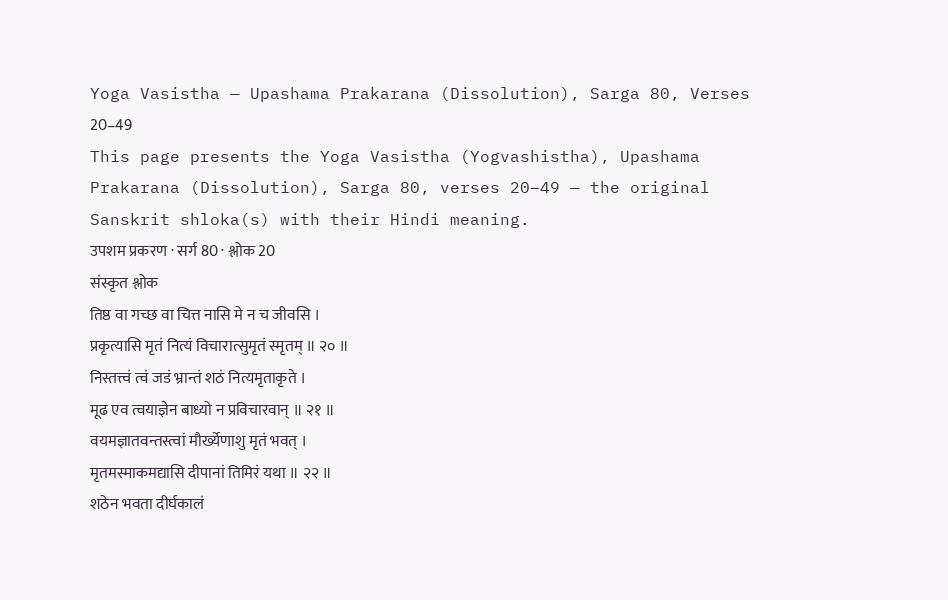Yoga Vasistha — Upashama Prakarana (Dissolution), Sarga 80, Verses 20–49
This page presents the Yoga Vasistha (Yogvashistha), Upashama Prakarana (Dissolution), Sarga 80, verses 20–49 — the original Sanskrit shloka(s) with their Hindi meaning.
उपशम प्रकरण · सर्ग 80 · श्लोक 20
संस्कृत श्लोक
तिष्ठ वा गच्छ वा चित्त नासि मे न च जीवसि ।
प्रकृत्यासि मृतं नित्यं विचारात्सुमृतं स्मृतम् ॥ २० ॥
निस्तत्त्वं त्वं जडं भ्रान्तं शठं नित्यमृताकृते ।
मूढ एव त्वयाज्ञेन बाध्यो न प्रविचारवान् ॥ २१ ॥
वयमज्ञातवन्तस्त्वां मौर्ख्येणाशु मृतं भवत् ।
मृतमस्माकमद्यासि दीपानां तिमिरं यथा ॥ २२ ॥
शठेन भवता दीर्घकालं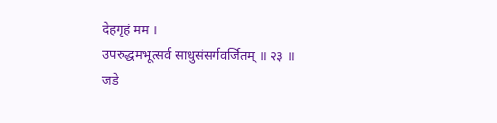देहगृहं मम ।
उपरुद्धमभूत्सर्व साधुसंसर्गवर्जितम् ॥ २३ ॥
जडे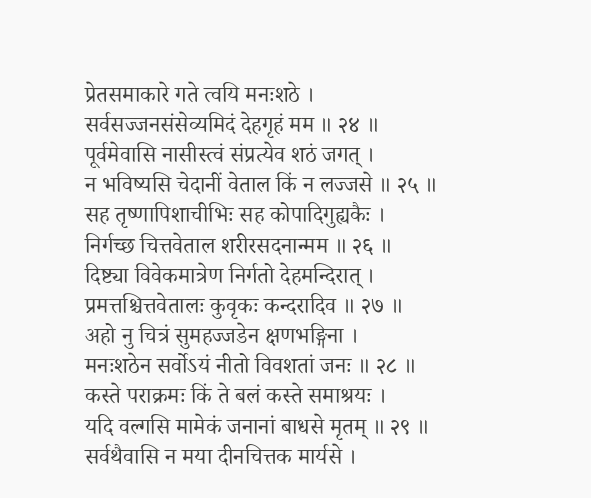प्रेतसमाकारे गते त्वयि मनःशठे ।
सर्वसज्जनसंसेव्यमिदं देहगृहं मम ॥ २४ ॥
पूर्वमेवासि नासीस्त्वं संप्रत्येव शठं जगत् ।
न भविष्यसि चेदानीं वेताल किं न लज्जसे ॥ २५ ॥
सह तृष्णापिशाचीभिः सह कोपादिगुह्यकैः ।
निर्गच्छ चित्तवेताल शरीरसदनान्मम ॥ २६ ॥
दिष्ट्या विवेकमात्रेण निर्गतो देहमन्दिरात् ।
प्रमत्तश्चित्तवेतालः कुवृकः कन्दरादिव ॥ २७ ॥
अहो नु चित्रं सुमहज्जडेन क्षणभङ्गिना ।
मनःशठेन सर्वोऽयं नीतो विवशतां जनः ॥ २८ ॥
कस्ते पराक्रमः किं ते बलं कस्ते समाश्रयः ।
यदि वल्गसि मामेकं जनानां बाधसे मृतम् ॥ २९ ॥
सर्वथैवासि न मया दीनचित्तक मार्यसे ।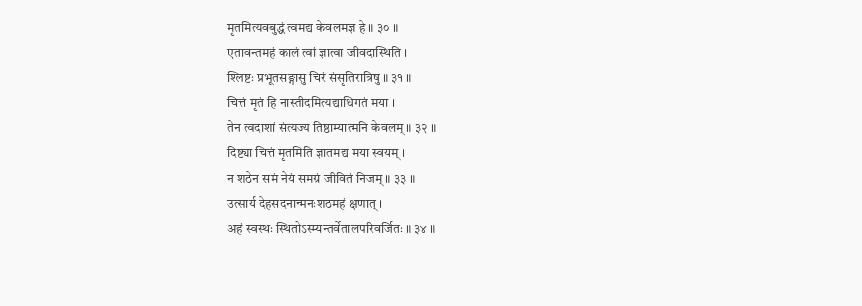मृतमित्यवबुद्धं त्वमद्य केवलमज्ञ हे ॥ ३० ॥
एतावन्तमहं कालं त्वां ज्ञात्वा जीवदास्थिति ।
श्लिष्टः प्रभूतसङ्गासु चिरं संसृतिरात्रिषु ॥ ३१ ॥
चित्तं मृतं हि नास्तीदमित्यद्याधिगतं मया ।
तेन त्वदाशां संत्यज्य तिष्ठाम्यात्मनि केवलम् ॥ ३२ ॥
दिष्ट्या चित्तं मृतमिति ज्ञातमद्य मया स्वयम् ।
न शठेन समं नेयं समग्रं जीवितं निजम् ॥ ३३ ॥
उत्सार्य देहसदनान्मनःशठमहं क्षणात् ।
अहं स्वस्थः स्थितोऽस्म्यन्तर्वेतालपरिवर्जितः ॥ ३४ ॥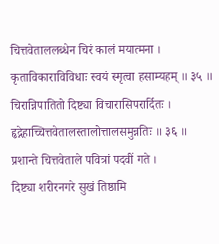चित्तवेताललब्धेन चिरं कालं मयात्मना ।
कृताविकाराविविधाः स्वयं स्मृत्वा हसाम्यहम् ॥ ३५ ॥
चिरान्निपातितो दिष्ट्या विचारासिपरार्दितः ।
हृद्गेहाच्चित्तवेतालस्तालोत्तालसमुन्नतिः ॥ ३६ ॥
प्रशान्ते चित्तवेताले पवित्रां पदवीं गते ।
दिष्ट्या शरीरनगरे सुखं तिष्ठामि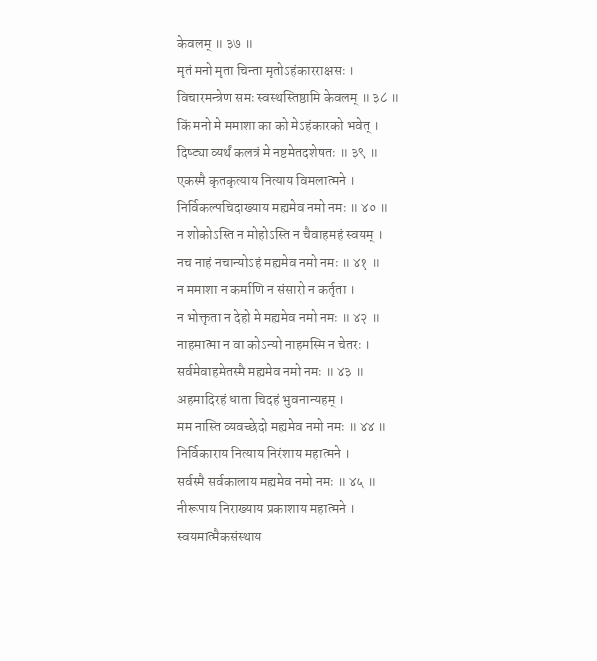केवलम् ॥ ३७ ॥
मृतं मनो मृता चिन्ता मृतोऽहंकारराक्षसः ।
विचारमन्त्रेण समः स्वस्थस्तिष्ठामि केवलम् ॥ ३८ ॥
किं मनो मे ममाशा का को मेऽहंकारको भवेत् ।
दिष्ट्या व्यर्थं कलत्रं मे नष्टमेतदशेषतः ॥ ३९ ॥
एकस्मै कृतकृत्याय नित्याय विमलात्मने ।
निर्विकल्पचिदाख्याय मह्यमेव नमो नमः ॥ ४० ॥
न शोकोऽस्ति न मोहोऽस्ति न चैवाहमहं स्वयम् ।
नच नाहं नचान्योऽहं मह्यमेव नमो नमः ॥ ४१ ॥
न ममाशा न कर्माणि न संसारो न कर्तृता ।
न भोक्तृता न देहो मे मह्यमेव नमो नमः ॥ ४२ ॥
नाहमात्मा न वा कोऽन्यो नाहमस्मि न चेतरः ।
सर्वमेवाहमेतस्मै मह्यमेव नमो नमः ॥ ४३ ॥
अहमादिरहं धाता चिदहं भुवनान्यहम् ।
मम नास्ति व्यवच्छेदो मह्यमेव नमो नमः ॥ ४४ ॥
निर्विकाराय नित्याय निरंशाय महात्मने ।
सर्वस्मै सर्वकालाय मह्यमेव नमो नमः ॥ ४५ ॥
नीरूपाय निराख्याय प्रकाशाय महात्मने ।
स्वयमात्मैकसंस्थाय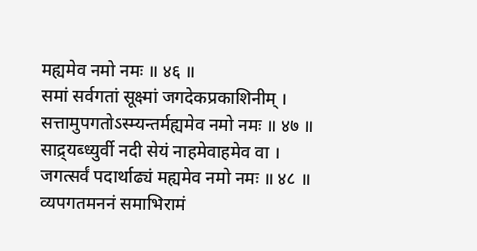मह्यमेव नमो नमः ॥ ४६ ॥
समां सर्वगतां सूक्ष्मां जगदेकप्रकाशिनीम् ।
सत्तामुपगतोऽस्म्यन्तर्मह्यमेव नमो नमः ॥ ४७ ॥
साद्र्यब्ध्युर्वी नदी सेयं नाहमेवाहमेव वा ।
जगत्सर्वं पदार्थाढ्यं मह्यमेव नमो नमः ॥ ४८ ॥
व्यपगतमननं समाभिरामं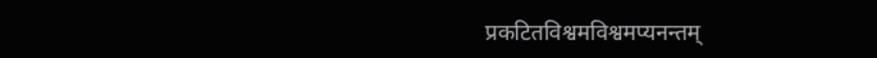प्रकटितविश्वमविश्वमप्यनन्तम्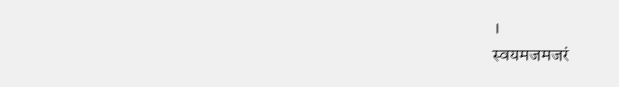।
स्वयमजमजरं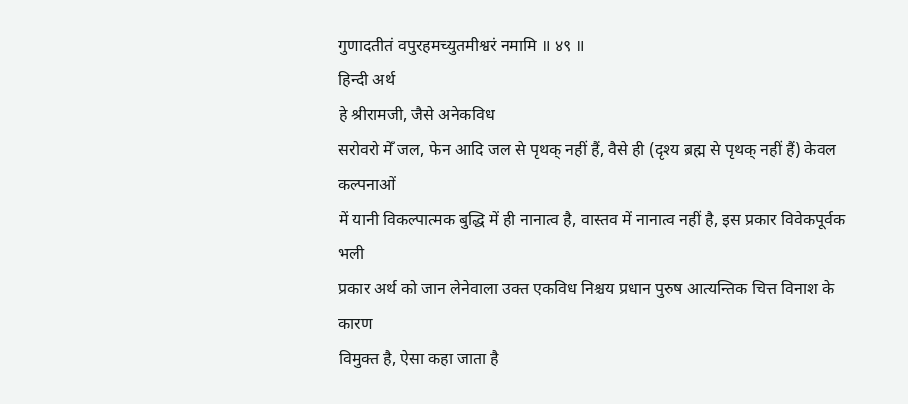गुणादतीतं वपुरहमच्युतमीश्वरं नमामि ॥ ४९ ॥
हिन्दी अर्थ
हे श्रीरामजी, जैसे अनेकविध
सरोवरो मेँ जल, फेन आदि जल से पृथक् नहीं हैं, वैसे ही (दृश्य ब्रह्म से पृथक् नहीं हैं) केवल कल्पनाओं
में यानी विकल्पात्मक बुद्धि में ही नानात्व है, वास्तव में नानात्व नहीं है, इस प्रकार विवेकपूर्वक भली
प्रकार अर्थ को जान लेनेवाला उक्त एकविध निश्चय प्रधान पुरुष आत्यन्तिक चित्त विनाश के कारण
विमुक्त है, ऐसा कहा जाता है